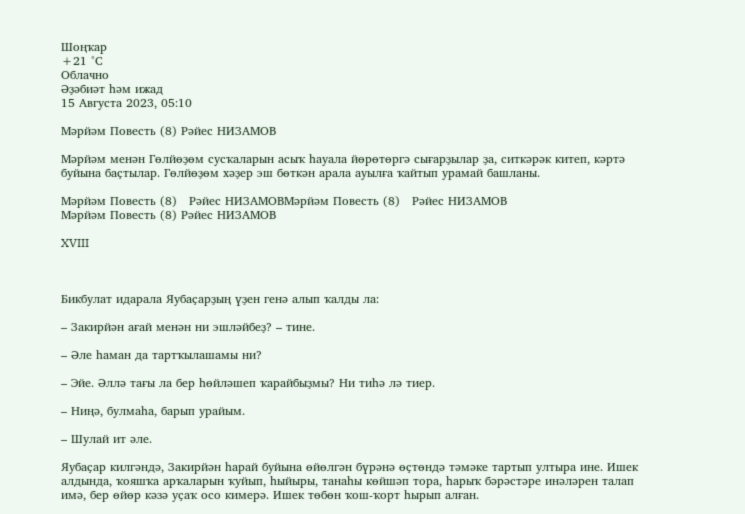Шоңҡар
+21 °С
Облачно
Әҙәбиәт һәм ижад
15 Августа 2023, 05:10

Мәрйәм Повесть (8) Рәйес НИЗАМОВ

Мәрйәм менән Гөлйөҙөм сусҡаларын асыҡ һауала йөрөтөргә сығарҙылар ҙа, ситкәрәк китеп, кәртә буйына баҫтылар. Гөлйөҙөм хәҙер эш бөткән арала ауылға ҡайтып урамай башланы.

Мәрйәм Повесть (8)   Рәйес НИЗАМОВМәрйәм Повесть (8)   Рәйес НИЗАМОВ
Мәрйәм Повесть (8) Рәйес НИЗАМОВ

XVIII



Бикбулат идарала Яубаҫарҙың үҙен генә алып ҡалды ла:

– Закирйән ағай менән ни эшләйбеҙ? – тине.

– Әле һаман да тартҡылашамы ни?

– Эйе. Әллә тағы ла бер һөйләшеп ҡарайбыҙмы? Ни тиһә лә тиер.

– Ниңә, булмаһа, барып урайым.

– Шулай ит әле.

Яубаҫар килгәндә, Закирйән һарай буйына өйөлгән бүрәнә өҫтөндә тәмәке тартып ултыра ине. Ишек алдында, ҡояшҡа арҡаларын ҡуйып, һыйыры, танаһы көйшәп тора, һарыҡ бәрәстәре инәләрен талап имә, бер өйөр кәзә уҫаҡ осо кимерә. Ишек төбөн ҡош-ҡорт һырып алған.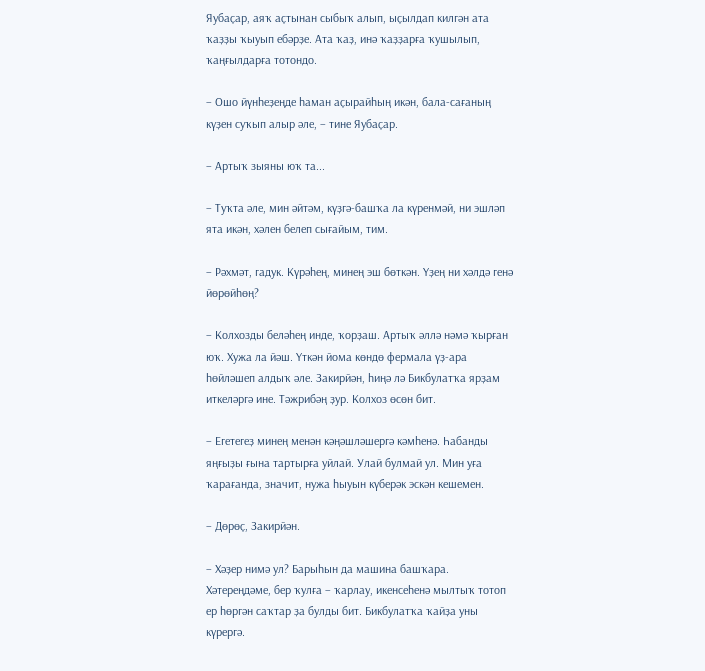Яубаҫар, аяҡ аҫтынан сыбыҡ алып, ыҫылдап килгән ата ҡаҙҙы ҡыуып ебәрҙе. Ата ҡаҙ, инә ҡаҙҙарға ҡушылып, ҡаңғылдарға тотондо.

– Ошо йүнһеҙеңде һаман аҫырайһың икән, бала-сағаның күҙен суҡып алыр әле, – тине Яубаҫар.

– Артыҡ зыяны юҡ та...

– Туҡта әле, мин әйтәм, күҙгә-башҡа ла күренмәй, ни эшләп ята икән, хәлен белеп сығайым, тим.

– Рәхмәт, гадук. Күрәһең, минең эш бөткән. Үҙең ни хәлдә генә йөрөйһөң?

– Колхозды беләһең инде, ҡорҙаш. Артыҡ әллә нәмә ҡырған юҡ. Хужа ла йәш. Үткән йома көндө фермала үҙ-ара һөйләшеп алдыҡ әле. Закирйән, һиңә лә Бикбулатҡа ярҙам иткеләргә ине. Тәжрибәң ҙур. Колхоз өсөн бит.

– Егетегеҙ минең менән кәңәшләшергә кәмһенә. Һабанды яңғыҙы ғына тартырға уйлай. Улай булмай ул. Мин уға ҡарағанда, значит, нужа һыуын күберәк эскән кешемен.

– Дөрөҫ, Закирйән.

– Хәҙер нимә ул? Барыһын да машина башҡара. Хәтереңдәме, бер ҡулға – ҡарлау, икенсеһенә мылтыҡ тотоп ер һөргән саҡтар ҙа булды бит. Бикбулатҡа ҡайҙа уны күрергә.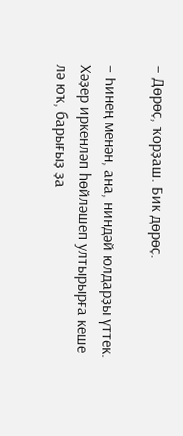– Дөрөҫ, ҡорҙаш. Бик дөрөҫ.

– Һинең менән, ана, ниндәй юлдарҙы үттек. Хәҙер иркенләп һөйләшеп ултырырға кеше лә юҡ, барығыҙ ҙа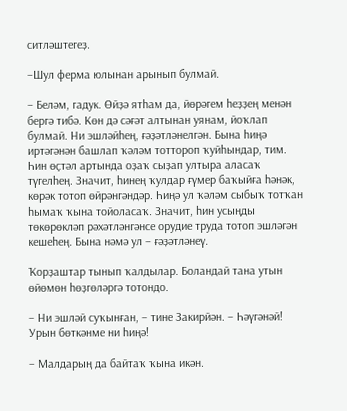ситләштегеҙ.

–Шул ферма юлынан арынып булмай.

– Беләм, гадук. Өйҙә ятһам да, йөрәгем һеҙҙең менән бергә тибә. Көн дә сәғәт алтынан уянам, йоҡлап булмай. Ни эшләйһең, ғәҙәтләнелгән. Бына һиңә иртәгәнән башлап ҡәләм тоттороп ҡуйһындар, тим. Һин өҫтәл артында оҙаҡ сыҙап ултыра аласаҡ түгелһең. Значит, һинең ҡулдар ғүмер баҡыйға һәнәк, көрәк тотоп өйрәнгәндәр. Һиңә ул ҡәләм сыбыҡ тотҡан һымаҡ ҡына тойоласаҡ. Значит, һин усыңды төкөрөкләп рәхәтләнгәнсе орудие труда тотоп эшләгән кешеһең. Бына нәмә ул – ғәҙәтләнеү.

Ҡорҙаштар тынып ҡалдылар. Боландай тана утын өйөмөн һөҙгөләргә тотондо.

– Ни эшләй суҡынған, – тине Закирйән. – Һәүгәнәй! Урын бөткәнме ни һиңә!

– Малдарың да байтаҡ ҡына икән.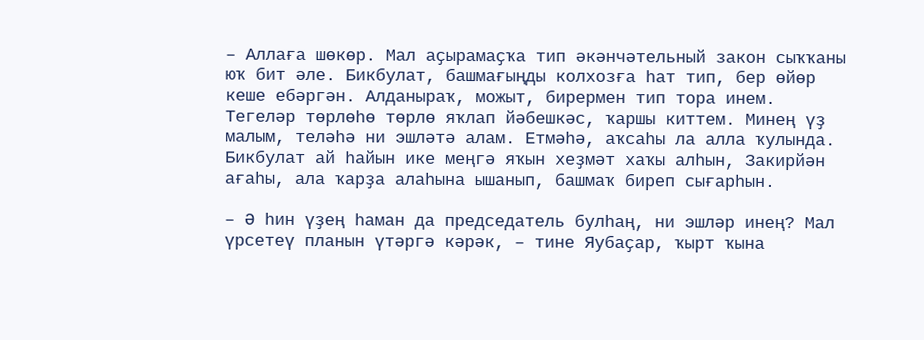– Аллаға шөкөр. Мал аҫырамаҫҡа тип әкәнчәтельный закон сыҡҡаны юҡ бит әле. Бикбулат, башмағыңды колхозға һат тип, бер өйөр кеше ебәргән. Алданыраҡ, можыт, бирермен тип тора инем. Тегеләр төрлөһө төрлө яҡлап йәбешкәс, ҡаршы киттем. Минең үҙ малым, теләһә ни эшләтә алам. Етмәһә, аҡсаһы ла алла ҡулында. Бикбулат ай һайын ике меңгә яҡын хеҙмәт хаҡы алһын, Закирйән ағаһы, ала ҡарҙа алаһына ышанып, башмаҡ биреп сығарһын.

– Ә һин үҙең һаман да председатель булһаң, ни эшләр инең? Мал үрсетеү планын үтәргә кәрәк, – тине Яубаҫар, ҡырт ҡына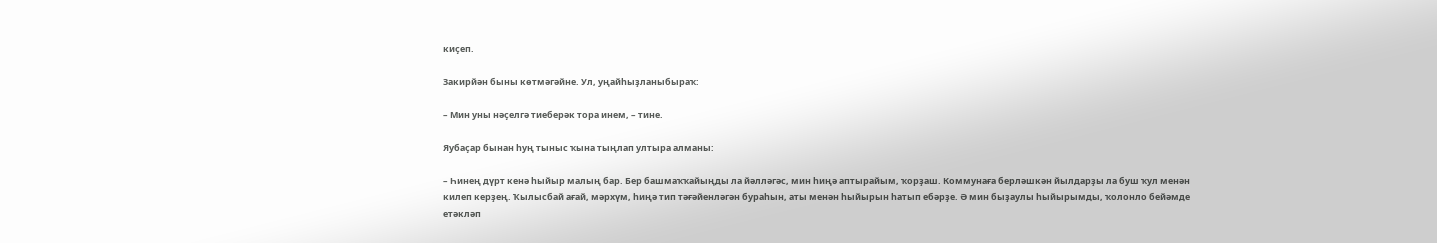киҫеп.

Закирйән быны көтмәгәйне. Ул, уңайһыҙланыбыраҡ:

– Мин уны нәҫелгә тиеберәк тора инем, – тине.

Яубаҫар бынан һуң тыныс ҡына тыңлап ултыра алманы:

– Һинең дүрт кенә һыйыр малың бар. Бер башмаҡҡайыңды ла йәлләгәс, мин һиңә аптырайым, ҡорҙаш. Коммунаға берләшкән йылдарҙы ла буш ҡул менән килеп керҙең. Ҡылысбай ағай, мәрхүм, һиңә тип тәғәйенләгән бураһын, аты менән һыйырын һатып ебәрҙе. Ә мин быҙаулы һыйырымды, ҡолонло бейәмде етәкләп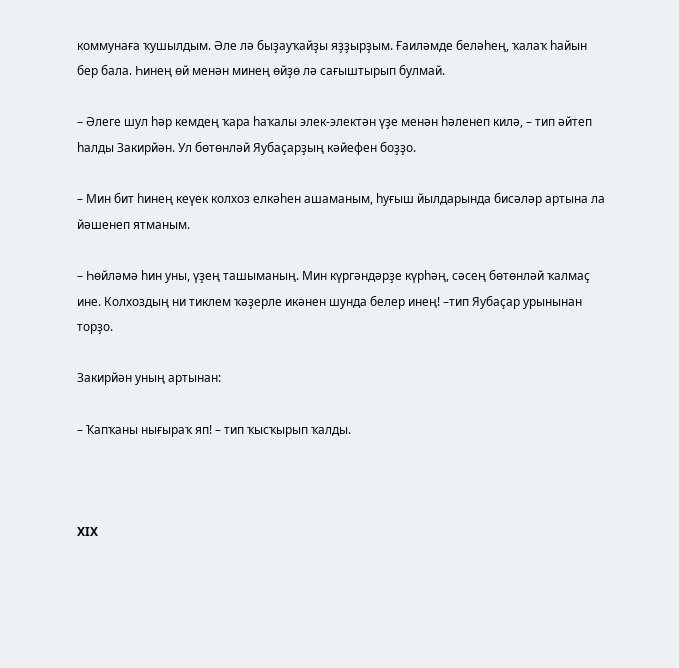коммунаға ҡушылдым. Әле лә быҙауҡайҙы яҙҙырҙым. Ғаиләмде беләһең, ҡалаҡ һайын бер бала. Һинең өй менән минең өйҙө лә сағыштырып булмай.

– Әлеге шул һәр кемдең ҡара һаҡалы элек-электән үҙе менән һәленеп килә, – тип әйтеп һалды Закирйән. Ул бөтөнләй Яубаҫарҙың кәйефен боҙҙо.

– Мин бит һинең кеүек колхоз елкәһен ашаманым, һуғыш йылдарында бисәләр артына ла йәшенеп ятманым.

– Һөйләмә һин уны, үҙең ташыманың. Мин күргәндәрҙе күрһәң, сәсең бөтөнләй ҡалмаҫ ине. Колхоздың ни тиклем ҡәҙерле икәнен шунда белер инең! –тип Яубаҫар урынынан торҙо.

Закирйән уның артынан:

– Ҡапҡаны нығыраҡ яп! – тип ҡысҡырып ҡалды.



XIX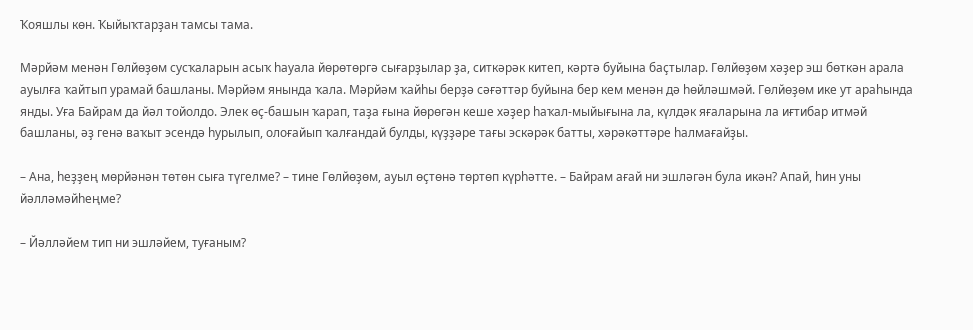Ҡояшлы көн. Ҡыйыҡтарҙан тамсы тама.

Мәрйәм менән Гөлйөҙөм сусҡаларын асыҡ һауала йөрөтөргә сығарҙылар ҙа, ситкәрәк китеп, кәртә буйына баҫтылар. Гөлйөҙөм хәҙер эш бөткән арала ауылға ҡайтып урамай башланы. Мәрйәм янында ҡала. Мәрйәм ҡайһы берҙә сәғәттәр буйына бер кем менән дә һөйләшмәй. Гөлйөҙөм ике ут араһында янды. Уға Байрам да йәл тойолдо. Элек өҫ-башын ҡарап, таҙа ғына йөрөгән кеше хәҙер һаҡал-мыйығына ла, күлдәк яғаларына ла иғтибар итмәй башланы, әҙ генә ваҡыт эсендә һурылып, олоғайып ҡалғандай булды, күҙҙәре тағы эскәрәк батты, хәрәкәттәре һалмағайҙы.

– Ана, һеҙҙең мөрйәнән төтөн сыға түгелме? – тине Гөлйөҙөм, ауыл өҫтөнә төртөп күрһәтте. – Байрам ағай ни эшләгән була икән? Апай, һин уны йәлләмәйһеңме?

– Йәлләйем тип ни эшләйем, туғаным?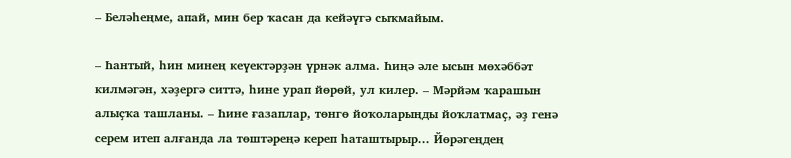– Беләһеңме, апай, мин бер ҡасан да кейәүгә сыҡмайым.

– Һантый, һин минең кеүектәрҙән үрнәк алма. Һиңә әле ысын мөхәббәт килмәгән, хәҙергә ситтә, һине урап йөрөй, ул килер. – Мәрйәм ҡарашын алыҫҡа ташланы. – Һине ғазаплар, төнгө йоҡоларыңды йоҡлатмаҫ, әҙ генә серем итеп алғанда ла төштәреңә кереп һаташтырыр... Йөрәгеңдең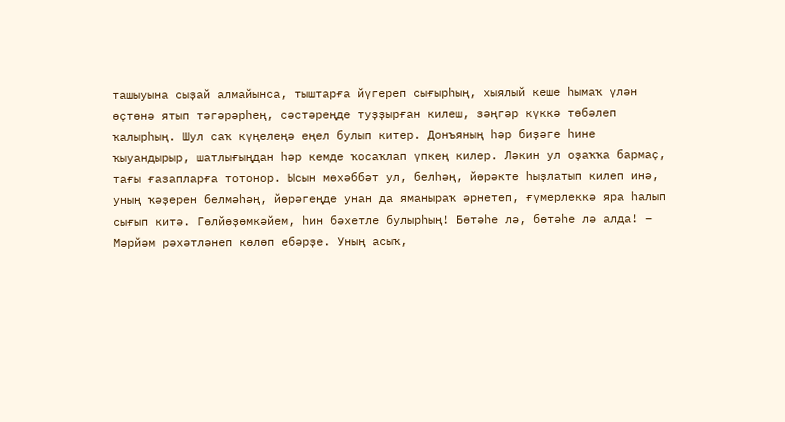ташыуына сыҙай алмайынса, тыштарға йүгереп сығырһың, хыялый кеше һымаҡ үлән өҫтөнә ятып тәгәрәрһең, сәстәреңде туҙҙырған килеш, зәңгәр күккә төбәлеп ҡалырһың. Шул саҡ күңелеңә еңел булып китер. Донъяның һәр биҙәге һине ҡыуандырыр, шатлығыңдан һәр кемде ҡосаҡлап үпкең килер. Ләкин ул оҙаҡҡа бармаҫ, тағы ғазапларға тотонор. Ысын мөхәббәт ул, белһәң, йөрәкте һыҙлатып килеп инә, уның ҡәҙерен белмәһәң, йөрәгеңде унан да яманыраҡ әрнетеп, ғүмерлеккә яра һалып сығып китә. Гөлйөҙөмкәйем, һин бәхетле булырһың! Бөтәһе лә, бөтәһе лә алда! – Мәрйәм рәхәтләнеп көлөп ебәрҙе. Уның асыҡ,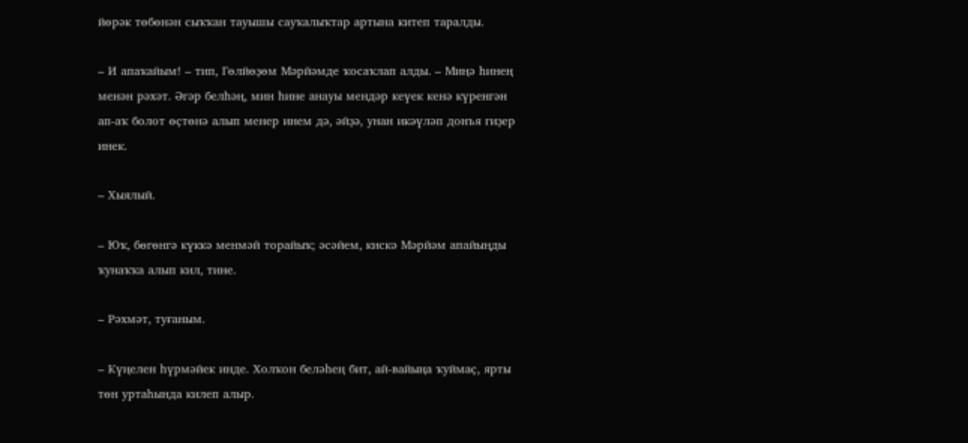йөрәк төбөнән сыҡҡан тауышы сауҡалыҡтар артына китеп таралды.

– И апаҡайым! – тип, Гөлйөҙөм Мәрйәмде ҡосаҡлап алды. – Миңә һинең менән рәхәт. Әгәр белһәң, мин һине анауы мендәр кеүек кенә күренгән ап-аҡ болот өҫтөнә алып менер инем дә, әйҙә, унан икәүләп донъя гиҙер инек.

– Хыялый.

– Юҡ, бөгөнгә күккә менмәй торайыҡ; әсәйем, кискә Мәрйәм апайыңды ҡунаҡҡа алып кил, тине.

– Рәхмәт, туғаным.

– Күңелен һүрмәйек инде. Холҡон беләһең бит, ай-вайыңа ҡуймаҫ, ярты төн уртаһында килеп алыр.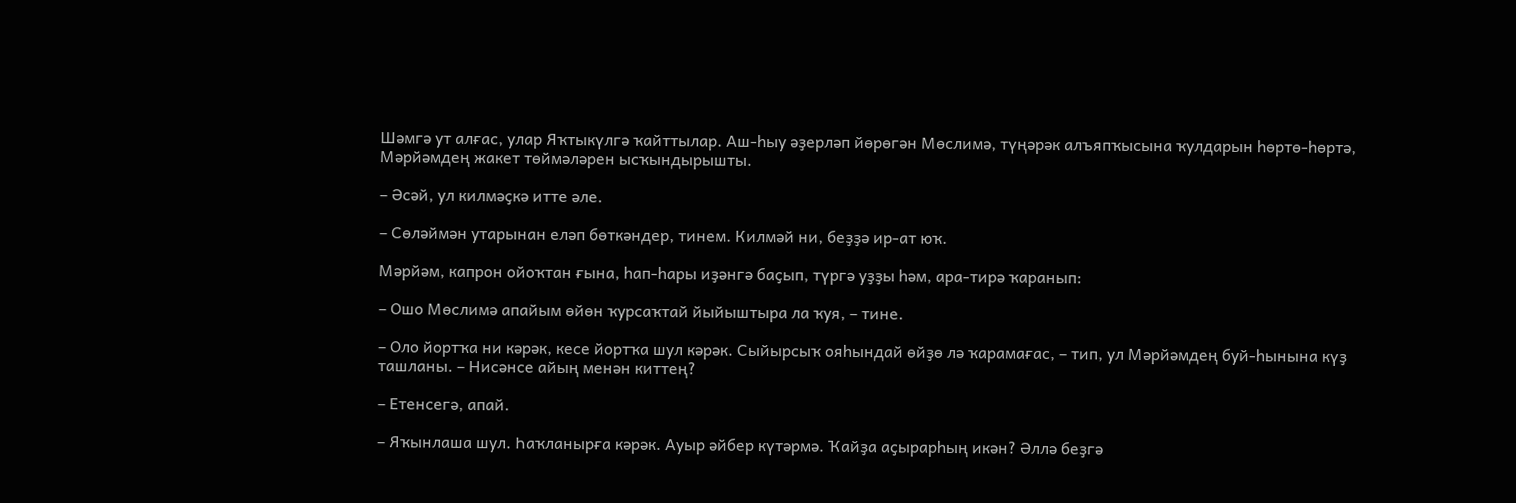Шәмгә ут алғас, улар Яҡтыкүлгә ҡайттылар. Аш-һыу әҙерләп йөрөгән Мөслимә, түңәрәк алъяпҡысына ҡулдарын һөртө-һөртә, Мәрйәмдең жакет төймәләрен ысҡындырышты.

– Әсәй, ул килмәҫкә итте әле.

– Сөләймән утарынан еләп бөткәндер, тинем. Килмәй ни, беҙҙә ир-ат юҡ.

Мәрйәм, капрон ойоҡтан ғына, һап-һары иҙәнгә баҫып, түргә уҙҙы һәм, ара-тирә ҡаранып:

– Ошо Мөслимә апайым өйөн ҡурсаҡтай йыйыштыра ла ҡуя, – тине.

– Оло йортҡа ни кәрәк, кесе йортҡа шул кәрәк. Сыйырсыҡ ояһындай өйҙө лә ҡарамағас, – тип, ул Мәрйәмдең буй-һынына күҙ ташланы. – Нисәнсе айың менән киттең?

– Етенсегә, апай.

– Яҡынлаша шул. Һаҡланырға кәрәк. Ауыр әйбер күтәрмә. Ҡайҙа аҫырарһың икән? Әллә беҙгә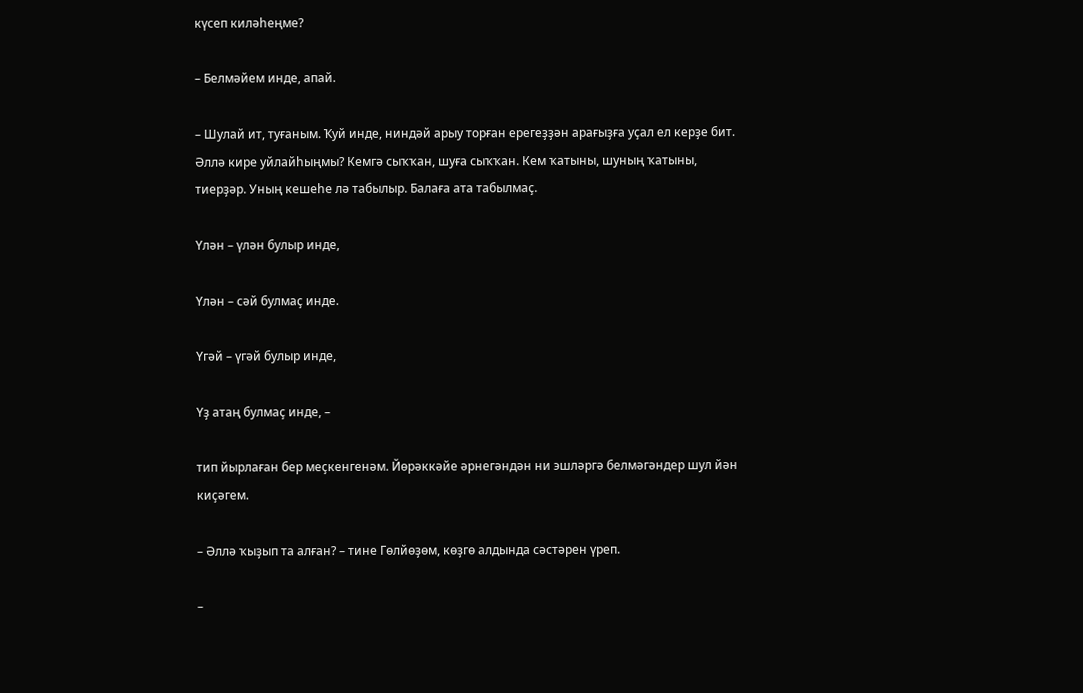күсеп киләһеңме?

– Белмәйем инде, апай.

– Шулай ит, туғаным. Ҡуй инде, ниндәй арыу торған ерегеҙҙән арағыҙға уҫал ел керҙе бит. Әллә кире уйлайһыңмы? Кемгә сыҡҡан, шуға сыҡҡан. Кем ҡатыны, шуның ҡатыны, тиерҙәр. Уның кешеһе лә табылыр. Балаға ата табылмаҫ.

Үлән – үлән булыр инде,

Үлән – сәй булмаҫ инде.

Үгәй – үгәй булыр инде,

Үҙ атаң булмаҫ инде, –

тип йырлаған бер меҫкенгенәм. Йөрәккәйе әрнегәндән ни эшләргә белмәгәндер шул йән киҫәгем.

– Әллә ҡыҙып та алған? – тине Гөлйөҙөм, көҙгө алдында сәстәрен үреп.

–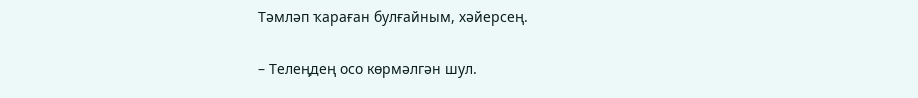Тәмләп ҡараған булғайным, хәйерсең.

– Телеңдең осо көрмәлгән шул.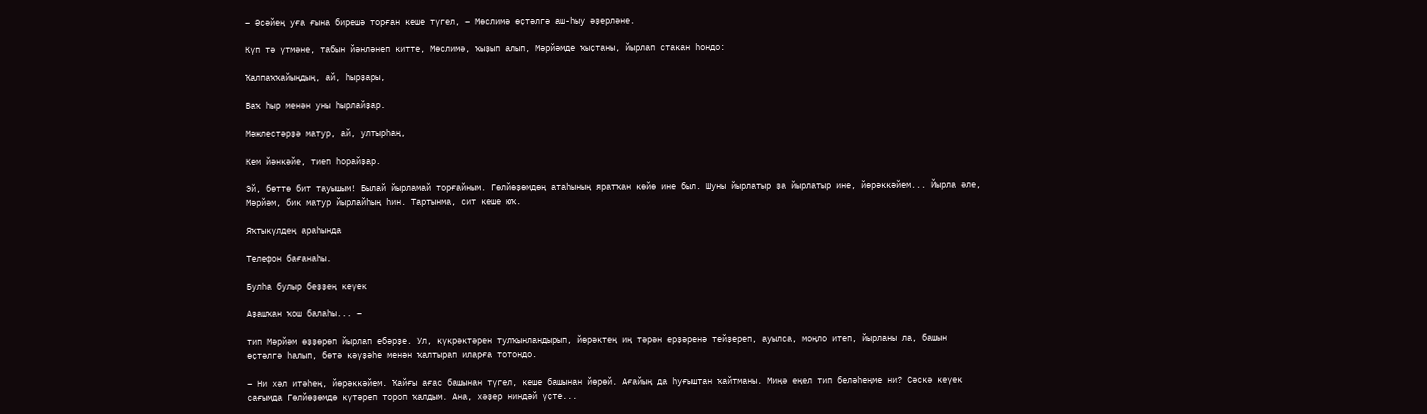– Әсәйең уға ғына бирешә торған кеше түгел, – Мөслимә өҫтәлгә аш-һыу әҙерләне.

Күп тә үтмәне, табын йәнләнеп китте, Мөслимә, ҡыҙып алып, Мәрйәмде ҡыҫтаны, йырлап стакан һондо:

Ҡалпаҡҡайыңдың, ай, һырҙары,

Ваҡ һыр менән уны һырлайҙар.

Мәжлестәрҙә матур, ай, ултырһаң,

Кем йәнкәйе, тиеп һорайҙар.

Эй, бөттө бит тауышым! Былай йырламай торғайным. Гөлйөҙөмдөң атаһының яратҡан көйө ине был. Шуны йырлатыр ҙа йырлатыр ине, йөрәккәйем... Йырла әле, Мәрйәм, бик матур йырлайһың һин. Тартынма, сит кеше юҡ.

Яҡтыкүлдең араһында

Телефон бағанаһы.

Булһа булыр беҙҙең кеүек

Аҙашҡан ҡош балаһы... –

тип Мәрйәм өҙҙөрөп йырлап ебәрҙе. Ул, күкрәктәрен тулҡынландырып, йөрәктең иң тәрән ерҙәренә тейҙереп, ауылса, моңло итеп, йырланы ла, башын өҫтәлгә һалып, бөтә кәүҙәһе менән ҡалтырап иларға тотондо.

– Ни хәл итәһең, йөрәккәйем. Ҡайғы ағас башынан түгел, кеше башынан йөрөй. Ағайың да һуғыштан ҡайтманы. Миңә еңел тип беләһеңме ни? Сәскә кеүек сағымда Гөлйөҙөмдө күтәреп тороп ҡалдым. Ана, хәҙер ниндәй үҫте...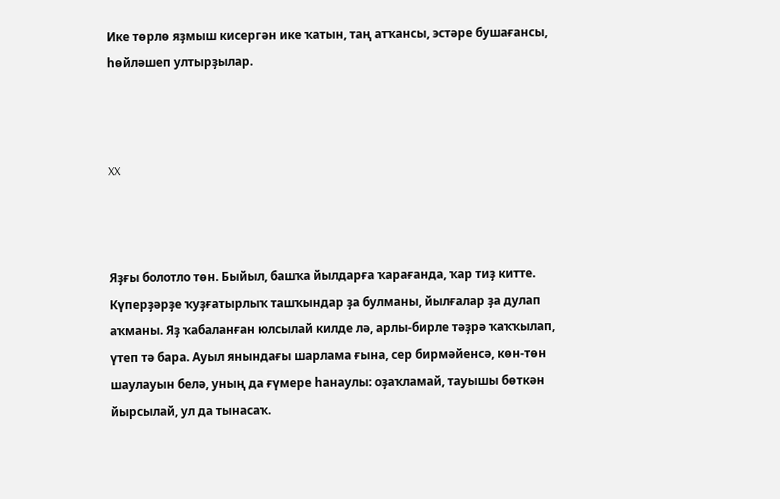Ике төрлө яҙмыш кисергән ике ҡатын, таң атҡансы, эстәре бушағансы, һөйләшеп ултырҙылар.



XX



Яҙғы болотло төн. Быйыл, башҡа йылдарға ҡарағанда, ҡар тиҙ китте. Күперҙәрҙе ҡуҙғатырлыҡ ташҡындар ҙа булманы, йылғалар ҙа дулап аҡманы. Яҙ ҡабаланған юлсылай килде лә, арлы-бирле тәҙрә ҡаҡҡылап, үтеп тә бара. Ауыл янындағы шарлама ғына, сер бирмәйенсә, көн-төн шаулауын белә, уның да ғүмере һанаулы: оҙаҡламай, тауышы бөткән йырсылай, ул да тынасаҡ.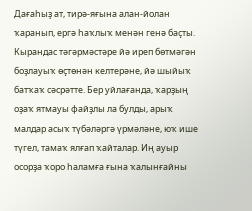Дағаһыҙ ат, тирә-яғына алан-йолан ҡаранып, ергә һаҡлыҡ менән генә баҫты. Кырандас тәгәрмәстәре йә иреп бөтмәгән боҙлауыҡ өҫтөнән келтерәне, йә шыйыҡ батҡаҡ сәсрәтте. Бер уйлағанда, ҡарҙың оҙаҡ ятмауы файҙлы ла булды, арыҡ малдар асыҡ түбәләргә үрмәләне, юҡ ише түгел, тамаҡ ялғап ҡайталар. Иң ауыр осорҙа ҡоро һаламға ғына ҡалынғайны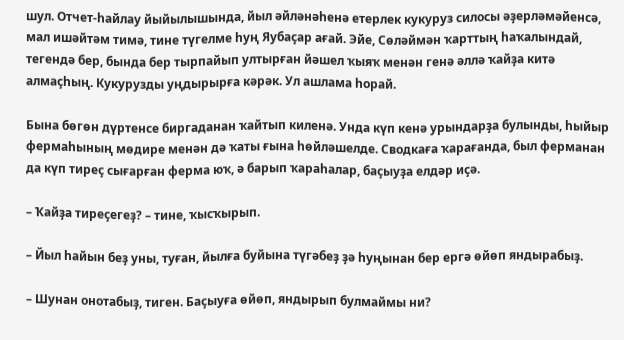шул. Отчет-һайлау йыйылышында, йыл әйләнәһенә етерлек кукуруз силосы әҙерләмәйенсә, мал ишәйтәм тимә, тине түгелме һуң Яубаҫар ағай. Эйе, Сөләймән ҡарттың һаҡалындай, тегендә бер, бында бер тырпайып ултырған йәшел ҡыяҡ менән генә әллә ҡайҙа китә алмаҫһың. Кукурузды уңдырырға кәрәк. Ул ашлама һорай.

Бына бөгөн дүртенсе биргаданан ҡайтып киленә. Унда күп кенә урындарҙа булынды, һыйыр фермаһының мөдире менән дә ҡаты ғына һөйләшелде. Сводкаға ҡарағанда, был ферманан да күп тиреҫ сығарған ферма юҡ, ә барып ҡараһалар, баҫыуҙа елдәр иҫә.

– Ҡайҙа тиреҫегеҙ? – тине, ҡысҡырып.

– Йыл һайын беҙ уны, туған, йылға буйына түгәбеҙ ҙә һуңынан бер ергә өйөп яндырабыҙ.

– Шунан онотабыҙ, тиген. Баҫыуға өйөп, яндырып булмаймы ни?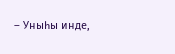– Уныһы инде,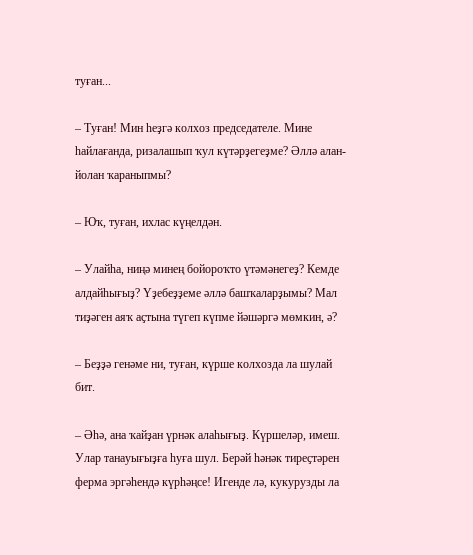туған...

– Туған! Мин һеҙгә колхоз председателе. Мине һайлағанда, ризалашып ҡул күтәрҙегеҙме? Әллә алан-йолан ҡараныпмы?

– Юҡ, туған, ихлас күңелдән.

– Улайһа, ниңә минең бойороҡто үтәмәнегеҙ? Кемде алдайһығыҙ? Үҙебеҙҙеме әллә башҡаларҙымы? Мал тиҙәген аяҡ аҫтына түгеп күпме йәшәргә мөмкин, ә?

– Беҙҙә генәме ни, туған, күрше колхозда ла шулай бит.

– Әһә, ана ҡайҙан үрнәк алаһығыҙ. Күршеләр, имеш. Улар танауығыҙға һуға шул. Берәй һәнәк тиреҫтәрен ферма эргәһендә күрһәңсе! Игенде лә, кукурузды ла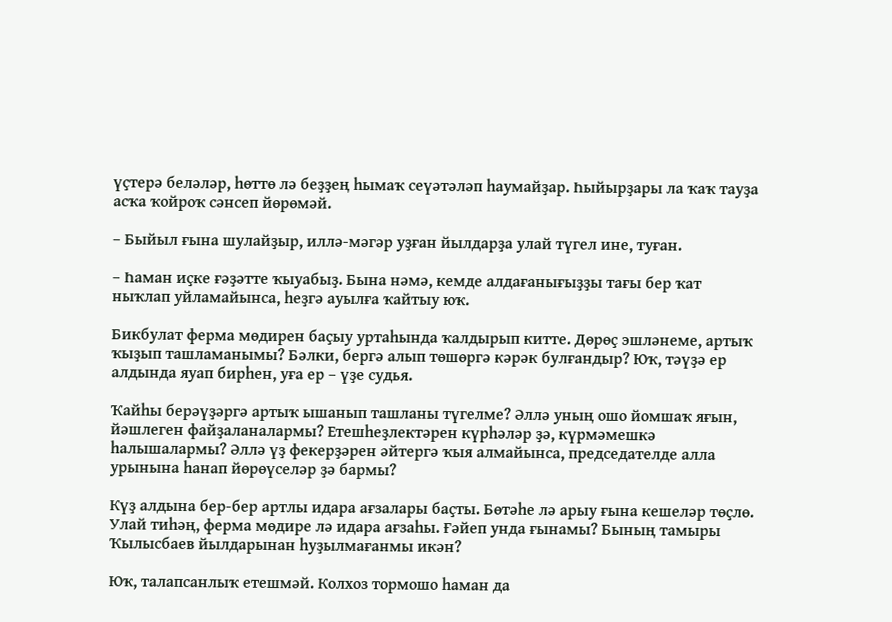үҫтерә беләләр, һөттө лә беҙҙең һымаҡ сеүәтәләп һаумайҙар. Һыйырҙары ла ҡаҡ тауҙа асҡа ҡойроҡ сәнсеп йөрөмәй.

– Быйыл ғына шулайҙыр, иллә-мәгәр уҙған йылдарҙа улай түгел ине, туған.

– Һаман иҫке ғәҙәтте ҡыуабыҙ. Бына нәмә, кемде алдағанығыҙҙы тағы бер ҡат ныҡлап уйламайынса, һеҙгә ауылға ҡайтыу юҡ.

Бикбулат ферма мөдирен баҫыу уртаһында ҡалдырып китте. Дөрөҫ эшләнеме, артыҡ ҡыҙып ташламанымы? Бәлки, бергә алып төшөргә кәрәк булғандыр? Юҡ, тәүҙә ер алдында яуап бирһен, уға ер – үҙе судья.

Ҡайһы берәүҙәргә артыҡ ышанып ташланы түгелме? Әллә уның ошо йомшаҡ яғын, йәшлеген файҙаланалармы? Етешһеҙлектәрен күрһәләр ҙә, күрмәмешкә һалышалармы? Әллә үҙ фекерҙәрен әйтергә ҡыя алмайынса, председателде алла урынына һанап йөрөүселәр ҙә бармы?

Күҙ алдына бер-бер артлы идара ағзалары баҫты. Бөтәһе лә арыу ғына кешеләр төҫлө. Улай тиһәң, ферма мөдире лә идара ағзаһы. Ғәйеп унда ғынамы? Бының тамыры Ҡылысбаев йылдарынан һуҙылмағанмы икән?

Юҡ, талапсанлыҡ етешмәй. Колхоз тормошо һаман да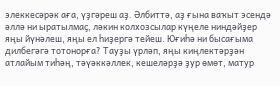элеккесәрәк аға, үҙгәреш аҙ. Әлбиттә, аҙ ғына ваҡыт эсендә әллә ни ыратылмаҫ, ләкин колхозсылар күңеле ниндәйҙер яңы йүнәлеш, яңы ел һиҙергә тейеш. Юғиһә ни бысағыма дилбегәгә тотонорға? Тауҙы үрләп, яңы киңлектәрҙән атлайым тиһәң, тәүәккәллек, кешеләрҙә ҙур өмөт, матур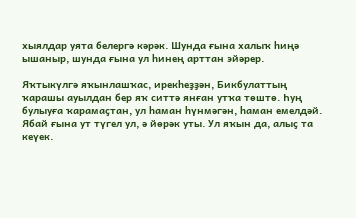хыялдар уята белергә кәрәк. Шунда ғына халыҡ һиңә ышаныр, шунда ғына ул һинең арттан эйәрер.

Яҡтыкүлгә яҡынлашҡас, ирекһеҙҙән, Бикбулаттың ҡарашы ауылдан бер яҡ ситтә янған утҡа төштө. Һуң булыуға ҡарамаҫтан, ул һаман һүнмәгән, һаман емелдәй. Ябай ғына ут түгел ул, ә йөрәк уты. Ул яҡын да, алыҫ та кеүек.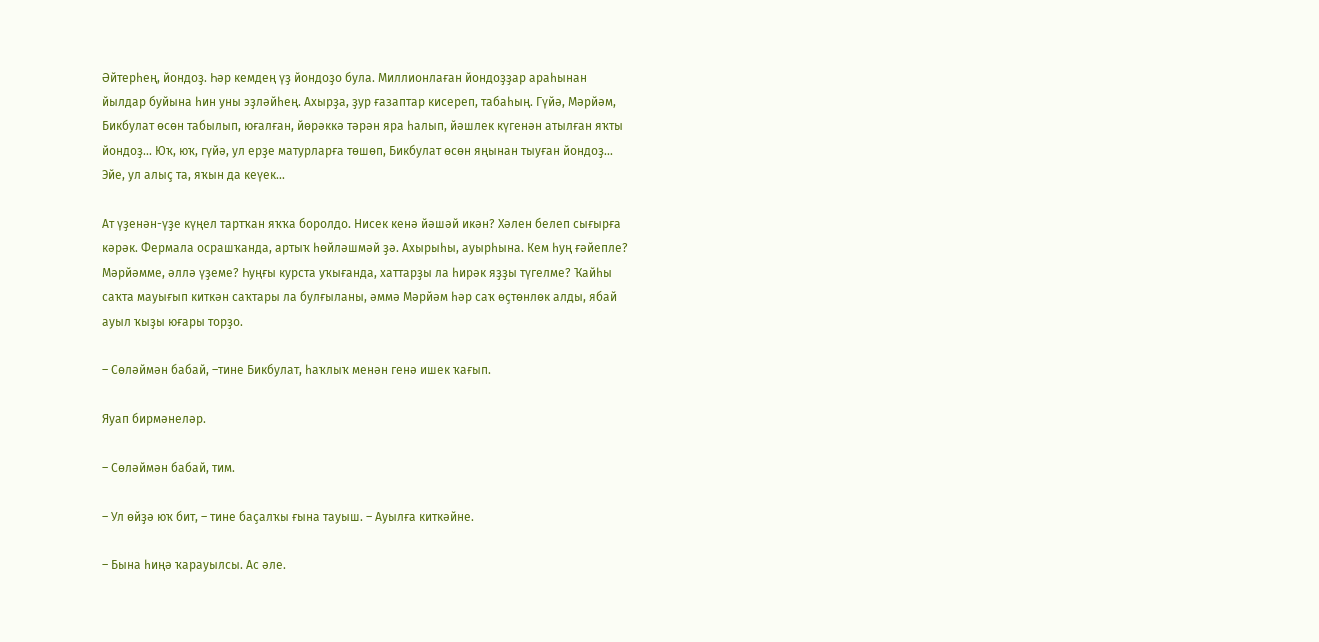Әйтерһең, йондоҙ. Һәр кемдең үҙ йондоҙо була. Миллионлаған йондоҙҙар араһынан йылдар буйына һин уны эҙләйһең. Ахырҙа, ҙур ғазаптар кисереп, табаһың. Гүйә, Мәрйәм, Бикбулат өсөн табылып, юғалған, йөрәккә тәрән яра һалып, йәшлек күгенән атылған яҡты йондоҙ... Юҡ, юҡ, гүйә, ул ерҙе матурларға төшөп, Бикбулат өсөн яңынан тыуған йондоҙ... Эйе, ул алыҫ та, яҡын да кеүек...

Ат үҙенән-үҙе күңел тартҡан яҡҡа боролдо. Нисек кенә йәшәй икән? Хәлен белеп сығырға кәрәк. Фермала осрашҡанда, артыҡ һөйләшмәй ҙә. Ахырыһы, ауырһына. Кем һуң ғәйепле? Мәрйәмме, әллә үҙеме? Һуңғы курста уҡығанда, хаттарҙы ла һирәк яҙҙы түгелме? Ҡайһы саҡта мауығып киткән саҡтары ла булғыланы, әммә Мәрйәм һәр саҡ өҫтөнлөк алды, ябай ауыл ҡыҙы юғары торҙо.

– Сөләймән бабай, –тине Бикбулат, һаҡлыҡ менән генә ишек ҡағып.

Яуап бирмәнеләр.

– Сөләймән бабай, тим.

– Ул өйҙә юҡ бит, – тине баҫалҡы ғына тауыш. – Ауылға киткәйне.

– Бына һиңә ҡарауылсы. Ас әле.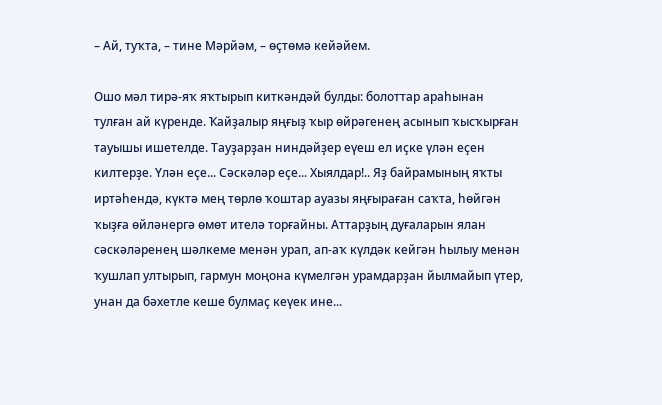– Ай, туҡта, – тине Мәрйәм, – өҫтөмә кейәйем.

Ошо мәл тирә-яҡ яҡтырып киткәндәй булды: болоттар араһынан тулған ай күренде. Ҡайҙалыр яңғыҙ ҡыр өйрәгенең асынып ҡысҡырған тауышы ишетелде. Тауҙарҙан ниндәйҙер еүеш ел иҫке үлән еҫен килтерҙе. Үлән еҫе... Сәскәләр еҫе... Хыялдар!.. Яҙ байрамының яҡты иртәһендә, күктә мең төрлө ҡоштар ауазы яңғыраған саҡта, һөйгән ҡыҙға өйләнергә өмөт ителә торғайны. Аттарҙың дуғаларын ялан сәскәләренең шәлкеме менән урап, ап-аҡ күлдәк кейгән һылыу менән ҡушлап ултырып, гармун моңона күмелгән урамдарҙан йылмайып үтер, унан да бәхетле кеше булмаҫ кеүек ине...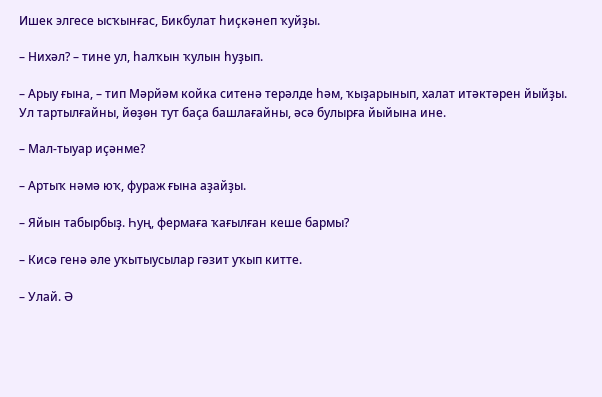Ишек элгесе ысҡынғас, Бикбулат һиҫкәнеп ҡуйҙы.

– Нихәл? – тине ул, һалҡын ҡулын һуҙып.

– Арыу ғына, – тип Мәрйәм койка ситенә терәлде һәм, ҡыҙарынып, халат итәктәрен йыйҙы. Ул тартылғайны, йөҙөн тут баҫа башлағайны, әсә булырға йыйына ине.

– Мал-тыуар иҫәнме?

– Артыҡ нәмә юҡ, фураж ғына аҙайҙы.

– Яйын табырбыҙ. Һуң, фермаға ҡағылған кеше бармы?

– Кисә генә әле уҡытыусылар гәзит уҡып китте.

– Улай. Ә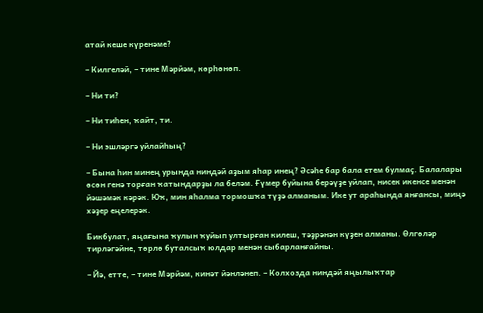атай кеше күренәме?

– Килгеләй, – тине Мәрйәм, көрһөнөп.

– Ни ти?

– Ни тиһен, ҡайт, ти.

– Ни эшләргә уйлайһың?

– Бына һин минең урында ниндәй аҙым яһар инең? Әсәһе бар бала етем булмаҫ. Балалары өсөн генә торған ҡатындарҙы ла беләм. Ғүмер буйына берәүҙе уйлап, нисек икенсе менән йәшәмәк кәрәк. Юҡ, мин яһалма тормошҡа түҙә алманым. Ике ут араһында янғансы, миңә хәҙер еңелерәк.

Бикбулат, яңағына ҡулын ҡуйып ултырған килеш, тәҙрәнән күҙен алманы. Өлгөләр тирләгәйне, төрлө буталсыҡ юлдар менән сыбарланғайны.

– Йә, етте, – тине Мәрйәм, кинәт йәнләнеп. – Колхозда ниндәй яңылыҡтар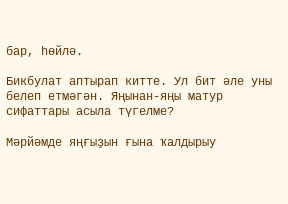бар, һөйлә.

Бикбулат аптырап китте. Ул бит әле уны белеп етмәгән. Яңынан-яңы матур сифаттары асыла түгелме?

Мәрйәмде яңғыҙын ғына ҡалдырыу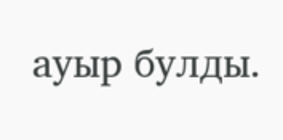ауыр булды.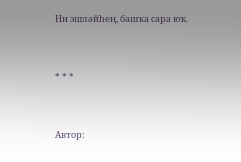Ни эшләйһең, башҡа сара юҡ.



* * *



Автор: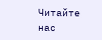Читайте нас